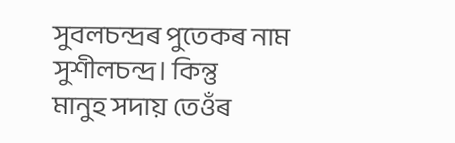সুবলচন্দ্রৰ পুতেকৰ নাম সুশীলচন্দ্র। কিন্তু
মানুহ সদায় তেওঁৰ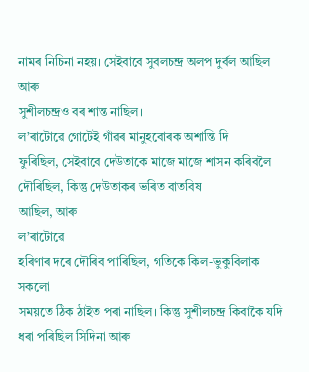নামৰ নিচিনা নহয়। সেইবাবে সুবলচন্দ্র অলপ দুর্বল আছিল আৰু
সুশীলচন্দ্রও বৰ শান্ত নাছিল।
ল’ৰাটোৱে গোটেই গাঁৱৰ মানুহবোৰক অশান্তি দি
ফুৰিছিল, সেইবাবে দেউতাকে মাজে মাজে শাসন কৰিবলৈ দৌৰিছিল, কিন্তু দেউতাকৰ ভৰিত বাতবিষ
আছিল, আৰু
ল’ৰাটোৱে
হৰিণাৰ দৰে দৌৰিব পাৰিছিল, গতিকে কিল-ভুকুবিলাক সকলো
সময়তে ঠিক ঠাইত পৰা নাছিল। কিন্তু সুশীলচন্দ্র কিবাকৈ যদি ধৰা পৰিছিল সিদিনা আৰু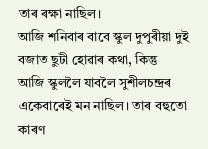তাৰ ৰক্ষা নাছিল।
আজি শনিবাৰ বাবে স্কুল দুপুৰীয়া দুই বজাত ছুটী হোৱাৰ কথা, কিন্তু
আজি স্কুললৈ যাবলৈ সুশীলচন্দ্রৰ একেবাৰেই মন নাছিল। তাৰ বহুতো কাৰণ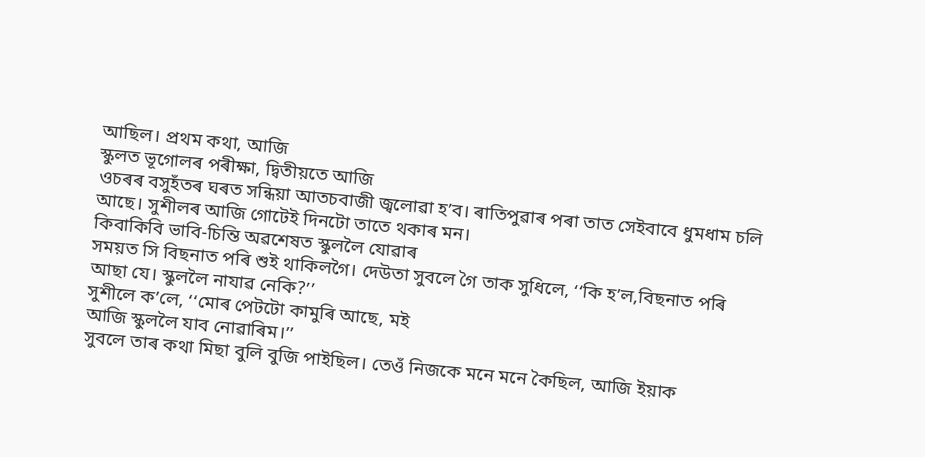আছিল। প্রথম কথা, আজি
স্কুলত ভূগোলৰ পৰীক্ষা, দ্বিতীয়তে আজি
ওচৰৰ বসুহঁতৰ ঘৰত সন্ধিয়া আতচবাজী জ্বলোৱা হ’ব। ৰাতিপুৱাৰ পৰা তাত সেইবাবে ধুমধাম চলি
আছে। সুশীলৰ আজি গোটেই দিনটো তাতে থকাৰ মন।
কিবাকিবি ভাবি-চিন্তি অৱশেষত স্কুললৈ যোৱাৰ
সময়ত সি বিছনাত পৰি শুই থাকিলগৈ। দেউতা সুবলে গৈ তাক সুধিলে, ‘‘কি হ’ল,বিছনাত পৰি আছা যে। স্কুললৈ নাযাৱ নেকি?’’
সুশীলে ক’লে, ‘‘মোৰ পেটটো কামুৰি আছে, মই
আজি স্কুললৈ যাব নোৱাৰিম।’’
সুবলে তাৰ কথা মিছা বুলি বুজি পাইছিল। তেওঁ নিজকে মনে মনে কৈছিল, আজি ইয়াক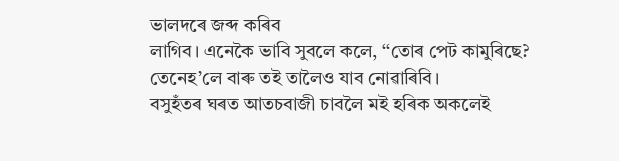ভালদৰে জব্দ কৰিব
লাগিব। এনেকৈ ভাবি সুবলে কলে, ‘‘তোৰ পেট কামুৰিছে? তেনেহ’লে বাৰু তই তালৈও যাব নোৱাৰিবি।
বসুহঁতৰ ঘৰত আতচবাজী চাবলৈ মই হৰিক অকলেই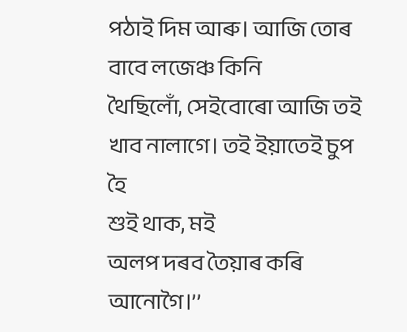পঠাই দিম আৰু। আজি তোৰ বাবে লজেঞ্চ কিনি
থৈছিলোঁ, সেইবোৰো আজি তই খাব নালাগে। তই ইয়াতেই চুপ হৈ
শুই থাক, মই
অলপ দৰব তৈয়াৰ কৰি আনোগৈ।’’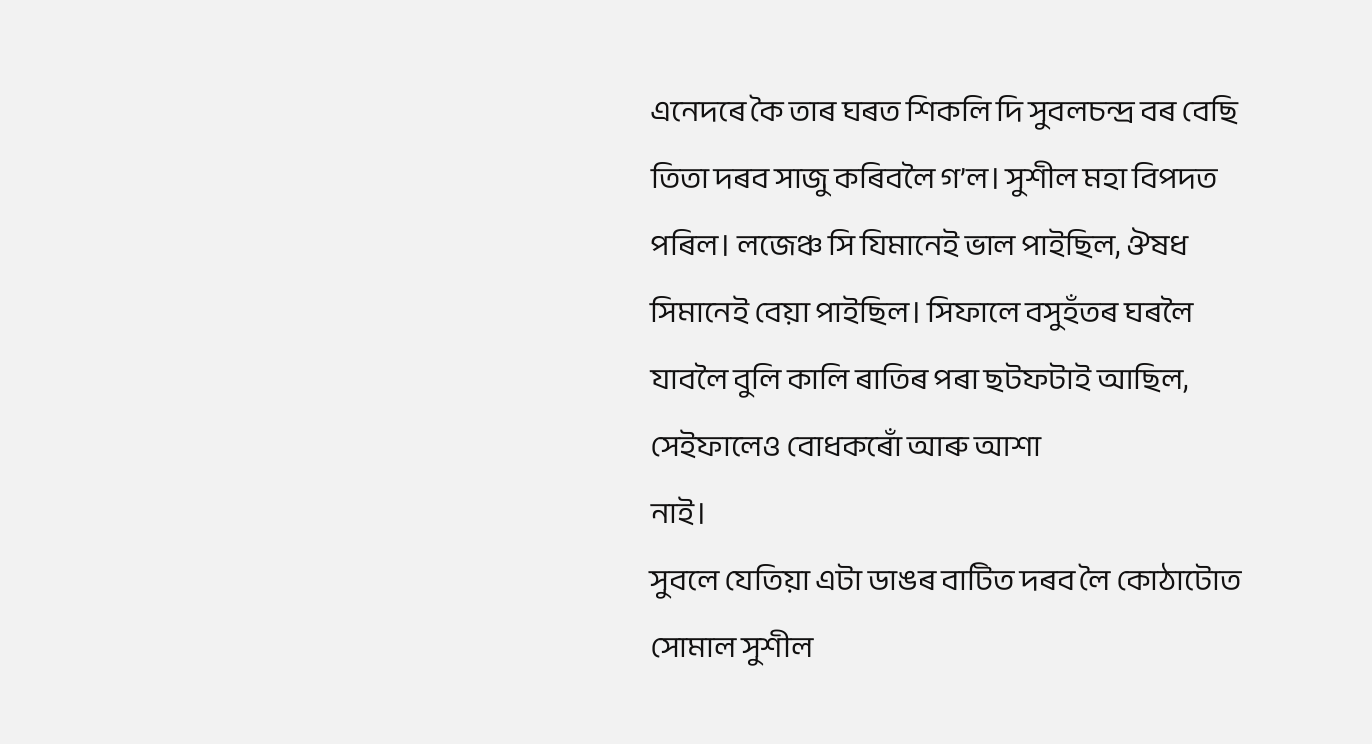এনেদৰে কৈ তাৰ ঘৰত শিকলি দি সুবলচন্দ্র বৰ বেছি
তিতা দৰব সাজু কৰিবলৈ গ’ল। সুশীল মহা বিপদত পৰিল। লজেঞ্চ সি যিমানেই ভাল পাইছিল, ঔষধ
সিমানেই বেয়া পাইছিল। সিফালে বসুহঁতৰ ঘৰলৈ যাবলৈ বুলি কালি ৰাতিৰ পৰা ছটফটাই আছিল, সেইফালেও বোধকৰোঁ আৰু আশা
নাই।
সুবলে যেতিয়া এটা ডাঙৰ বাটিত দৰব লৈ কোঠাটোত
সোমাল সুশীল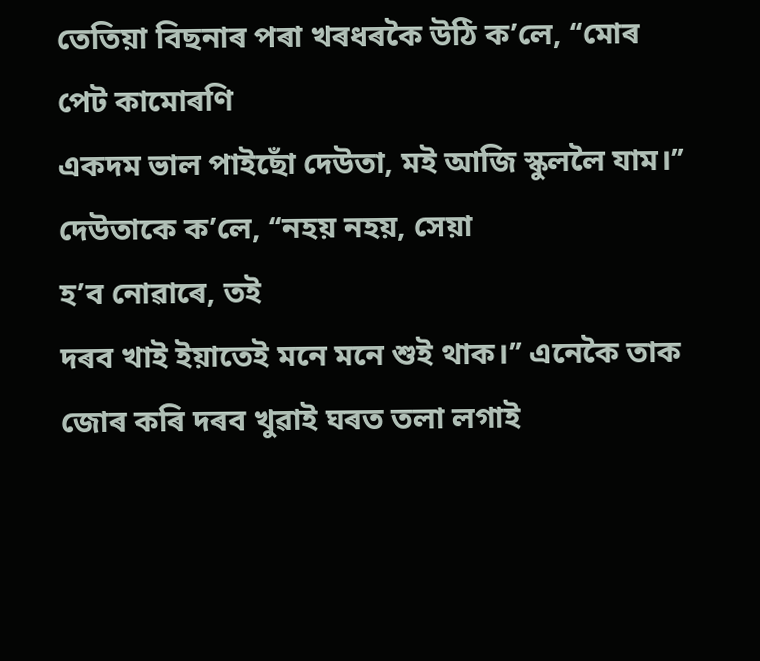তেতিয়া বিছনাৰ পৰা খৰধৰকৈ উঠি ক’লে, ‘‘মোৰ পেট কামোৰণি
একদম ভাল পাইছোঁ দেউতা, মই আজি স্কুললৈ যাম।’’
দেউতাকে ক’লে, ‘‘নহয় নহয়, সেয়া
হ’ব নোৱাৰে, তই
দৰব খাই ইয়াতেই মনে মনে শুই থাক।’’ এনেকৈ তাক জোৰ কৰি দৰব খুৱাই ঘৰত তলা লগাই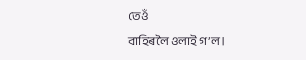তেওঁ
বাহিৰলৈ ওলাই গ’ল।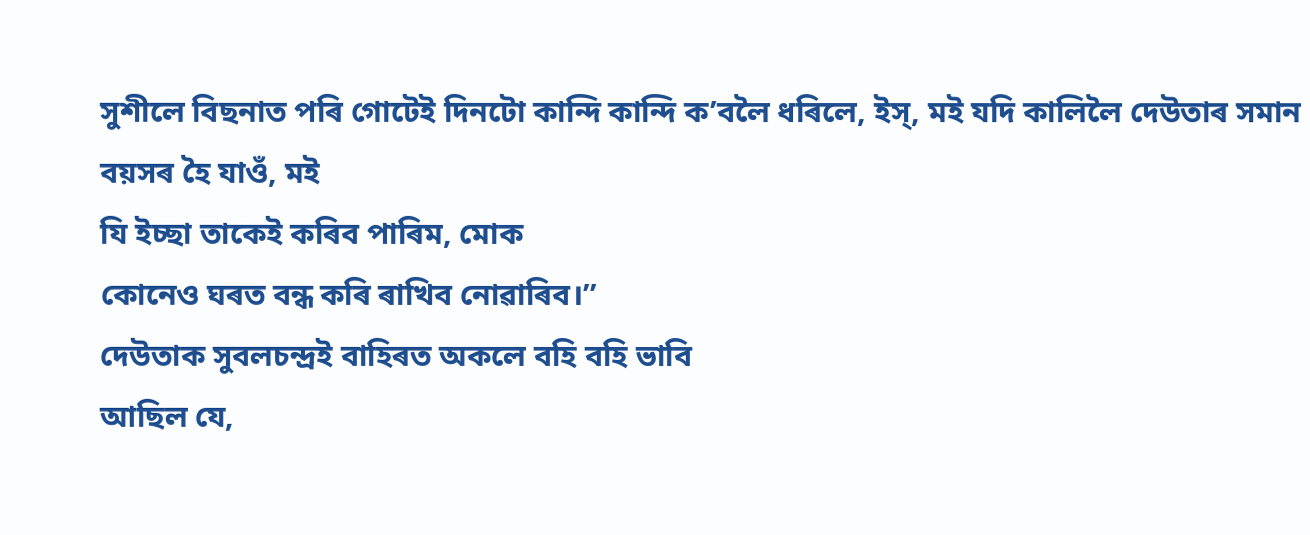সুশীলে বিছনাত পৰি গোটেই দিনটো কান্দি কান্দি ক’বলৈ ধৰিলে, ইস্, মই যদি কালিলৈ দেউতাৰ সমান
বয়সৰ হৈ যাওঁ, মই
যি ইচ্ছা তাকেই কৰিব পাৰিম, মোক
কোনেও ঘৰত বন্ধ কৰি ৰাখিব নোৱাৰিব।’’
দেউতাক সুবলচন্দ্ৰই বাহিৰত অকলে বহি বহি ভাবি
আছিল যে,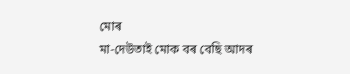মোৰ
মা-দেউতাই মোক বৰ বেছি আদৰ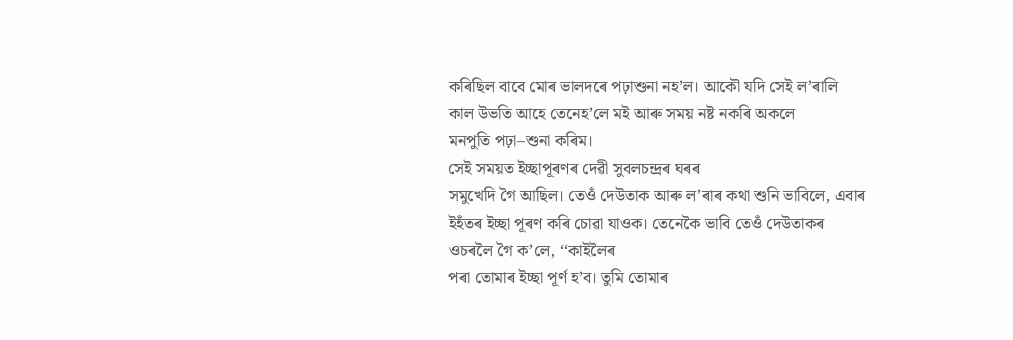কৰিছিল বাবে মোৰ ভালদৰে পঢ়াশুনা নহ’ল। আকৌ যদি সেই ল’ৰালি কাল উভতি আহে তেনেহ’লে মই আৰু সময় নষ্ট নকৰি অকলে
মনপুতি পঢ়া–শুনা কৰিম।
সেই সময়ত ইচ্ছাপূৰণৰ দেৱী সুবলচন্দ্ৰৰ ঘৰৰ
সমুখেদি গৈ আছিল। তেওঁ দেউতাক আৰু ল’ৰাৰ কথা শুনি ভাবিলে, এবাৰ
ইহঁতৰ ইচ্ছা পূৰণ কৰি চোৱা যাওক। তেনেকৈ ভাবি তেওঁ দেউতাকৰ ওচৰলৈ গৈ ক’লে, ‘‘কাইলৈৰ
পৰা তোমাৰ ইচ্ছা পূর্ণ হ’ব। তুমি তোমাৰ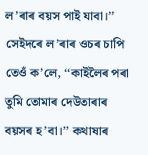ল’ৰাৰ বয়স পাই যাবা।’’ সেইদৰে ল’ৰাৰ ওচৰ চাপি তেওঁ ক’লে, ‘‘কাইলৈৰ পৰা তুমি তোমাৰ দেউতাৰাৰ বয়সৰ হ’বা।’’ কথাষাৰ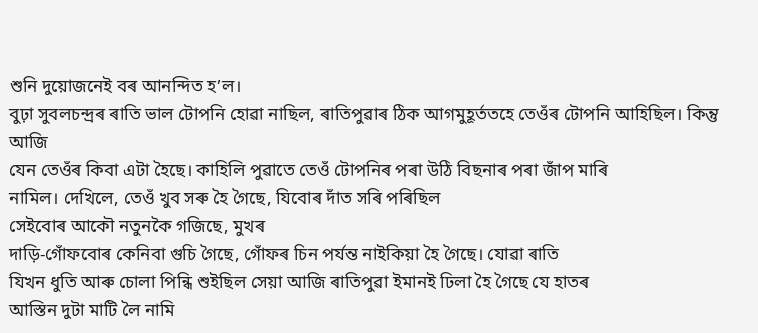শুনি দুয়োজনেই বৰ আনন্দিত হ’ল।
বুঢ়া সুবলচন্দ্রৰ ৰাতি ভাল টোপনি হোৱা নাছিল, ৰাতিপুৱাৰ ঠিক আগমুহূর্ততহে তেওঁৰ টোপনি আহিছিল। কিন্তু আজি
যেন তেওঁৰ কিবা এটা হৈছে। কাহিলি পুৱাতে তেওঁ টোপনিৰ পৰা উঠি বিছনাৰ পৰা জাঁপ মাৰি
নামিল। দেখিলে, তেওঁ খুব সৰু হৈ গৈছে, যিবোৰ দাঁত সৰি পৰিছিল
সেইবোৰ আকৌ নতুনকৈ গজিছে, মুখৰ
দাড়ি-গোঁফবোৰ কেনিবা গুচি গৈছে, গোঁফৰ চিন পর্যন্ত নাইকিয়া হৈ গৈছে। যোৱা ৰাতি
যিখন ধুতি আৰু চোলা পিন্ধি শুইছিল সেয়া আজি ৰাতিপুৱা ইমানই ঢিলা হৈ গৈছে যে হাতৰ
আস্তিন দুটা মাটি লৈ নামি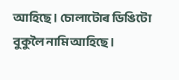আহিছে। চোলাটোৰ ডিঙিটো বুকুলৈ নামি আহিছে।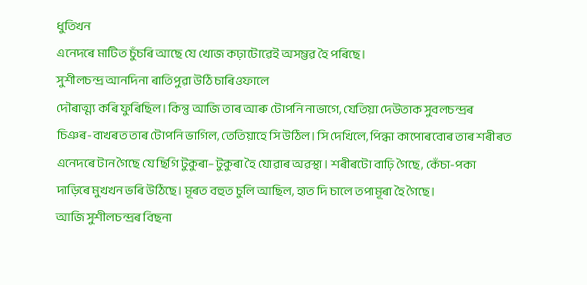ধুতিখন
এনেদৰে মাটিত চুঁচৰি আছে যে খোজ কঢ়াটোৱেই অসম্ভৱ হৈ পৰিছে।
সুশীলচন্দ্র আনদিনা ৰাতিপুৱা উঠি চাৰিওফালে
দৌৰাত্ম্য কৰি ফুৰিছিল। কিন্তু আজি তাৰ আৰু টোপনি নাভাগে, যেতিয়া দেউতাক সুবলচন্দ্রৰ
চিঞৰ-বাখৰত তাৰ টোপনি ভাগিল, তেতিয়াহে সি উঠিল। সি দেখিলে, পিন্ধা কাপোৰবোৰ তাৰ শৰীৰত
এনেদৰে টান গৈছে যে ছিগি টুকুৰা–টুকুৰা হৈ যোৱাৰ অৱস্থা। শৰীৰটো বাঢ়ি গৈছে, কেঁচা-পকা
দাড়িৰে মুখখন ভৰি উঠিছে। মূৰত বহুত চুলি আছিল, হাত দি চালে তপামূৰা হৈ গৈছে।
আজি সুশীলচন্দ্রৰ বিছনা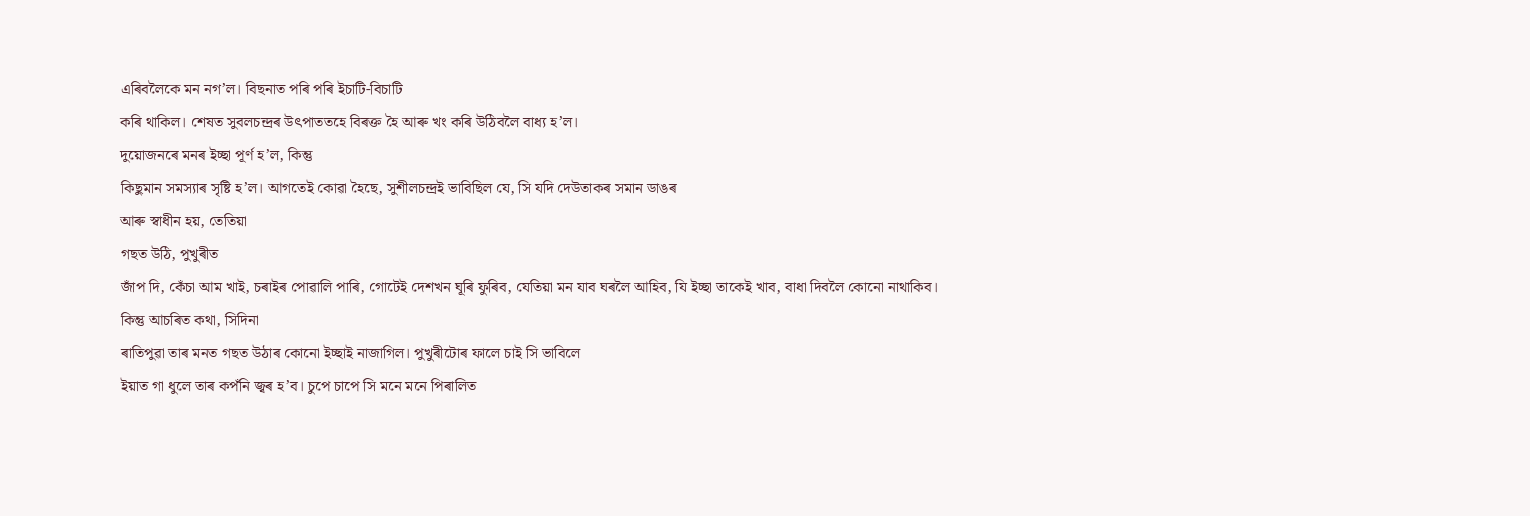এৰিবলৈকে মন নগ’ল। বিছনাত পৰি পৰি ইচাটি-বিচাটি
কৰি থাকিল। শেষত সুবলচন্দ্রৰ উৎপাততহে বিৰক্ত হৈ আৰু খং কৰি উঠিবলৈ বাধ্য হ’ল।
দুয়োজনৰে মনৰ ইচ্ছা পূর্ণ হ’ল, কিন্তু
কিছুমান সমস্যাৰ সৃষ্টি হ’ল। আগতেই কোৱা হৈছে, সুশীলচন্দ্রই ভাবিছিল যে, সি যদি দেউতাকৰ সমান ডাঙৰ
আৰু স্বাধীন হয়, তেতিয়া
গছত উঠি, পুখুৰীত
জাঁপ দি, কেঁচা আম খাই, চৰাইৰ পোৱালি পাৰি, গোটেই দেশখন ঘূৰি ফুৰিব, যেতিয়া মন যাব ঘৰলৈ আহিব, যি ইচ্ছা তাকেই খাব, বাধা দিবলৈ কোনো নাথাকিব।
কিন্তু আচৰিত কথা, সিদিনা
ৰাতিপুৱা তাৰ মনত গছত উঠাৰ কোনো ইচ্ছাই নাজাগিল। পুখুৰীটোৰ ফালে চাই সি ভাবিলে
ইয়াত গা ধুলে তাৰ কপঁনি জ্বৰ হ’ব। চুপে চাপে সি মনে মনে পিৰালিত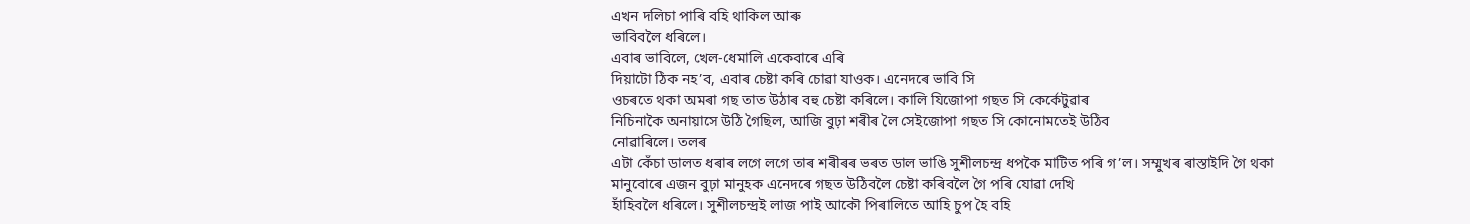এখন দলিচা পাৰি বহি থাকিল আৰু
ভাবিবলৈ ধৰিলে।
এবাৰ ভাবিলে, খেল-ধেমালি একেবাৰে এৰি
দিয়াটো ঠিক নহ’ব, এবাৰ চেষ্টা কৰি চোৱা যাওক। এনেদৰে ভাবি সি
ওচৰতে থকা অমৰা গছ তাত উঠাৰ বহু চেষ্টা কৰিলে। কালি যিজোপা গছত সি কের্কেটুৱাৰ
নিচিনাকৈ অনায়াসে উঠি গৈছিল, আজি বুঢ়া শৰীৰ লৈ সেইজোপা গছত সি কোনোমতেই উঠিব
নোৱাৰিলে। তলৰ
এটা কেঁচা ডালত ধৰাৰ লগে লগে তাৰ শৰীৰৰ ভৰত ডাল ভাঙি সুশীলচন্দ্র ধপকৈ মাটিত পৰি গ’ল। সম্মুখৰ ৰাস্তাইদি গৈ থকা
মানুবোৰে এজন বুঢ়া মানুহক এনেদৰে গছত উঠিবলৈ চেষ্টা কৰিবলৈ গৈ পৰি যোৱা দেখি
হাঁহিবলৈ ধৰিলে। সুশীলচন্দ্রই লাজ পাই আকৌ পিৰালিতে আহি চুপ হৈ বহি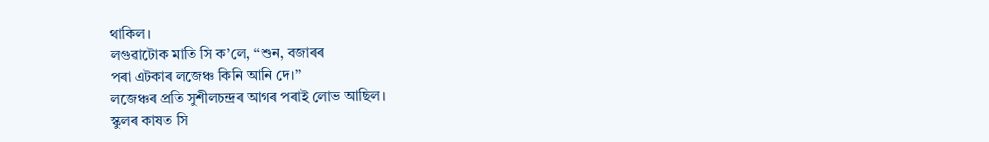থাকিল।
লগুৱাটোক মাতি সি ক’লে, ‘‘শুন, বজাৰৰ
পৰা এটকাৰ লজেঞ্চ কিনি আনি দে।’’
লজেঞ্চৰ প্রতি সুশীলচন্দ্রৰ আগৰ পৰাই লোভ আছিল।
স্কুলৰ কাষত সি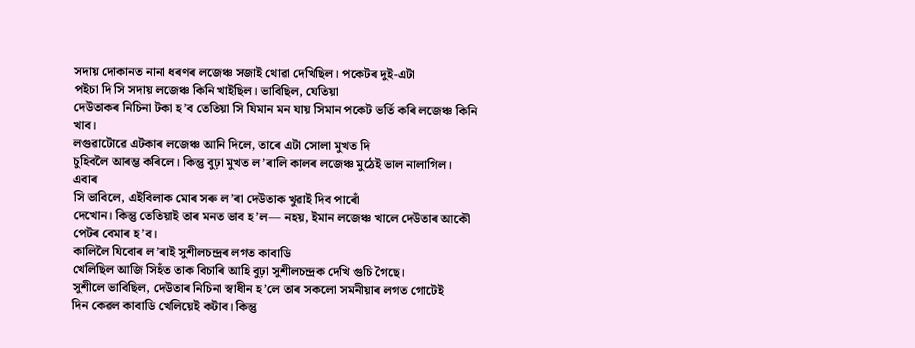সদায় দোকানত নানা ধৰণৰ লজেঞ্চ সজাই থোৱা দেখিছিল। পকেটৰ দুই-এটা
পইচা দি সি সদায় লজেঞ্চ কিনি খাইছিল। ভাবিছিল, যেতিয়া
দেউতাকৰ নিচিনা টকা হ’ব তেতিয়া সি যিমান মন যায় সিমান পকেট ভর্তি কৰি লজেঞ্চ কিনি খাব।
লগুৱাটোৱে এটকাৰ লজেঞ্চ আনি দিলে, তাৰে এটা সোলা মুখত দি
চুহিবলৈ আৰম্ভ কৰিলে। কিন্তু বুঢ়া মুখত ল’ৰালি কালৰ লজেঞ্চ মুঠেই ভাল নালাগিল। এবাৰ
সি ভাবিলে, এইবিলাক মোৰ সৰু ল’ৰা দেউতাক খুৱাই দিব পাৰোঁ
দেখোন। কিন্তু তেতিয়াই তাৰ মনত ভাব হ’ল— নহয়, ইমান লজেঞ্চ খালে দেউতাৰ আকৌ পেটৰ বেমাৰ হ’ব।
কালিলৈ যিবোৰ ল’ৰাই সুশীলচন্দ্রৰ লগত কাবাডি
খেলিছিল আজি সিহঁত তাক বিচাৰি আহি বুঢ়া সুশীলচন্দ্রক দেখি গুচি গৈছে।
সুশীলে ভাবিছিল, দেউতাৰ নিচিনা স্বাধীন হ’লে তাৰ সকলো সমনীয়াৰ লগত গোটেই
দিন কেৱল কাবাডি খেলিয়েই কটাব। কিন্তু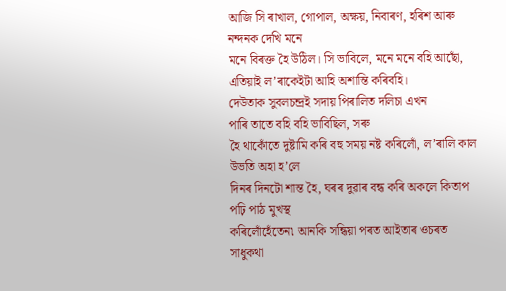আজি সি ৰাখাল, গোপাল, অক্ষয়, নিবাৰণ, হৰিশ আৰু নন্দনক দেখি মনে
মনে বিৰক্ত হৈ উঠিল। সি ভাবিলে, মনে মনে বহি আছোঁ, এতিয়াই ল’ৰাকেইটা আহি অশান্তি কৰিবহি।
দেউতাক সুবলচন্দ্রই সদায় পিৰালিত দলিচা এখন
পাৰি তাতে বহি বহি ভাবিছিল, সৰু
হৈ থাকোঁতে দুষ্টামি কৰি বহু সময় নষ্ট কৰিলোঁ, ল’ৰালি কাল উভতি অহা হ’লে
দিনৰ দিনটো শান্ত হৈ, ঘৰৰ দুৱাৰ বন্ধ কৰি অকলে কিতাপ পঢ়ি পাঠ মুখস্থ
কৰিলোঁহেঁতেন৷ আনকি সন্ধিয়া পৰত আইতাৰ ওচৰত সাধুকথা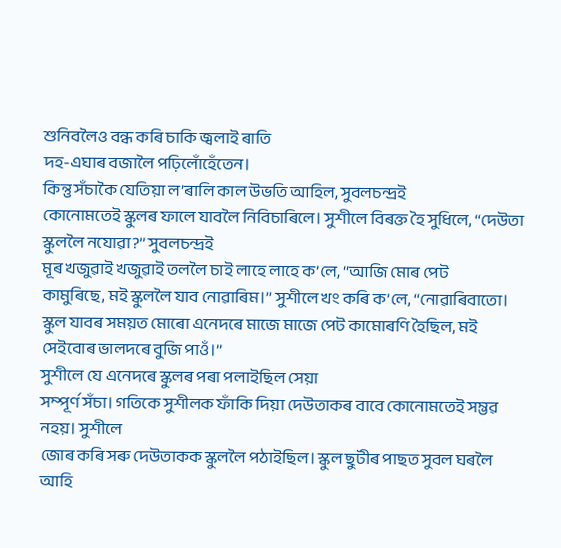শুনিবলৈও বন্ধ কৰি চাকি জ্বলাই ৰাতি
দহ-এঘাৰ বজালৈ পঢ়িলোঁহেঁতেন।
কিন্তু সঁচাকৈ যেতিয়া ল’ৰালি কাল উভতি আহিল, সুবলচন্দ্রই
কোনোমতেই স্কুলৰ ফালে যাবলৈ নিবিচাৰিলে। সুশীলে বিৰক্ত হৈ সুধিলে, ‘‘দেউতা স্কুললৈ নযোৱা?’’ সুবলচন্দ্রই
মূৰ খজুৱাই খজুৱাই তললৈ চাই লাহে লাহে ক’লে, ‘‘আজি মোৰ পেট
কামুৰিছে, মই স্কুললৈ যাব নোৱাৰিম।’’ সুশীলে খং কৰি ক’লে, ‘‘নোৱাৰিবাতো।
স্কুল যাবৰ সময়ত মোৰো এনেদৰে মাজে মাজে পেট কামোৰণি হৈছিল, মই
সেইবোৰ ভালদৰে বুজি পাওঁ।’’
সুশীলে যে এনেদৰে স্কুলৰ পৰা পলাইছিল সেয়া
সম্পূর্ণ সঁচা। গতিকে সুশীলক ফাঁকি দিয়া দেউতাকৰ বাবে কোনোমতেই সম্ভৱ নহয়। সুশীলে
জোৰ কৰি সৰু দেউতাকক স্কুললৈ পঠাইছিল। স্কুল ছুটীৰ পাছত সুবল ঘৰলৈ আহি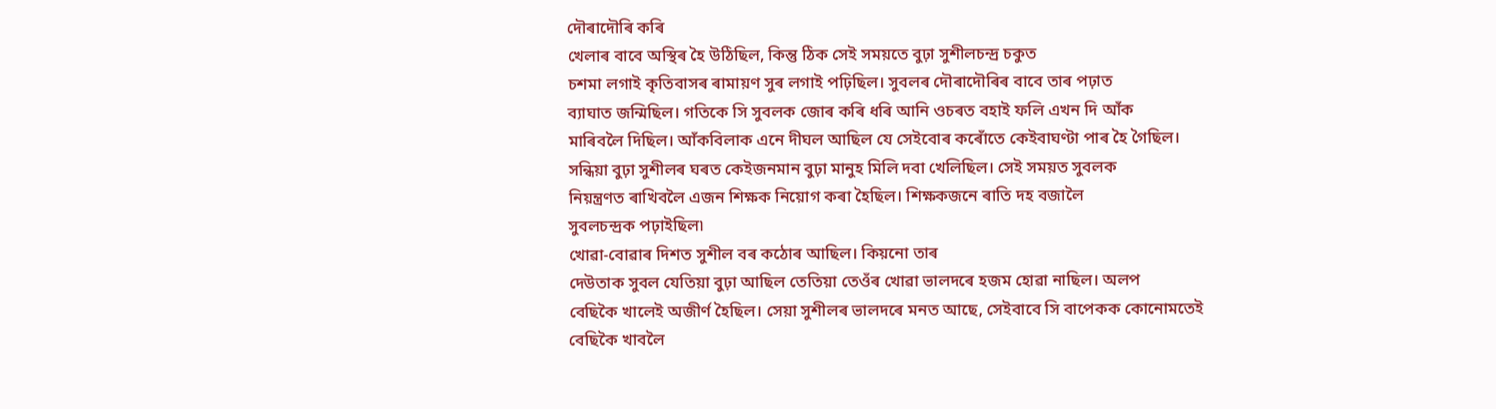দৌৰাদৌৰি কৰি
খেলাৰ বাবে অস্থিৰ হৈ উঠিছিল, কিন্তু ঠিক সেই সময়তে বুঢ়া সুশীলচন্দ্র চকুত
চশমা লগাই কৃতিবাসৰ ৰামায়ণ সুৰ লগাই পঢ়িছিল। সুবলৰ দৌৰাদৌৰিৰ বাবে তাৰ পঢ়াত
ব্যাঘাত জন্মিছিল। গতিকে সি সুবলক জোৰ কৰি ধৰি আনি ওচৰত বহাই ফলি এখন দি আঁক
মাৰিবলৈ দিছিল। আঁকবিলাক এনে দীঘল আছিল যে সেইবোৰ কৰোঁতে কেইবাঘণ্টা পাৰ হৈ গৈছিল।
সন্ধিয়া বুঢ়া সুশীলৰ ঘৰত কেইজনমান বুঢ়া মানুহ মিলি দবা খেলিছিল। সেই সময়ত সুবলক
নিয়ন্ত্রণত ৰাখিবলৈ এজন শিক্ষক নিয়োগ কৰা হৈছিল। শিক্ষকজনে ৰাতি দহ বজালৈ
সুবলচন্দ্রক পঢ়াইছিল৷
খোৱা-বোৱাৰ দিশত সুশীল বৰ কঠোৰ আছিল। কিয়নো তাৰ
দেউতাক সুবল যেতিয়া বুঢ়া আছিল তেতিয়া তেওঁৰ খোৱা ভালদৰে হজম হোৱা নাছিল। অলপ
বেছিকৈ খালেই অজীৰ্ণ হৈছিল। সেয়া সুশীলৰ ভালদৰে মনত আছে, সেইবাবে সি বাপেকক কোনোমতেই
বেছিকৈ খাবলৈ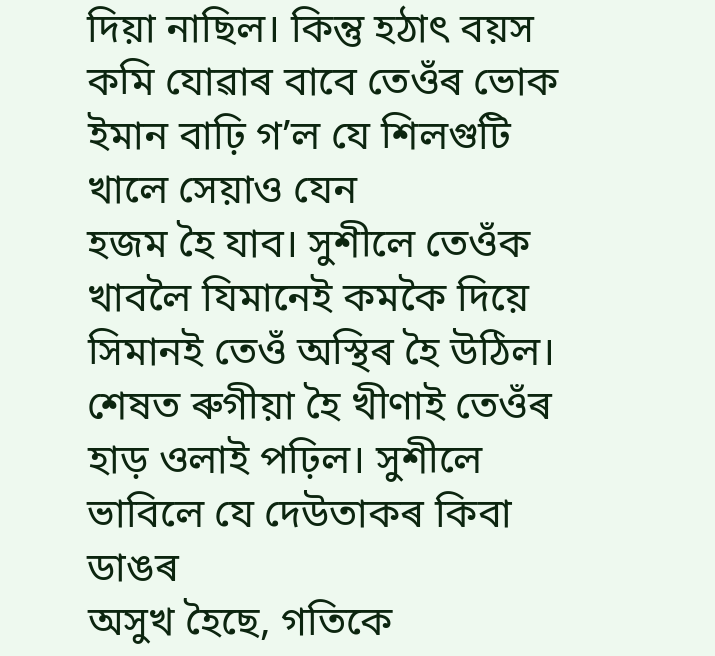দিয়া নাছিল। কিন্তু হঠাৎ বয়স কমি যোৱাৰ বাবে তেওঁৰ ভোক ইমান বাঢ়ি গ’ল যে শিলগুটি খালে সেয়াও যেন
হজম হৈ যাব। সুশীলে তেওঁক খাবলৈ যিমানেই কমকৈ দিয়ে সিমানই তেওঁ অস্থিৰ হৈ উঠিল।
শেষত ৰুগীয়া হৈ খীণাই তেওঁৰ হাড় ওলাই পঢ়িল। সুশীলে ভাবিলে যে দেউতাকৰ কিবা ডাঙৰ
অসুখ হৈছে, গতিকে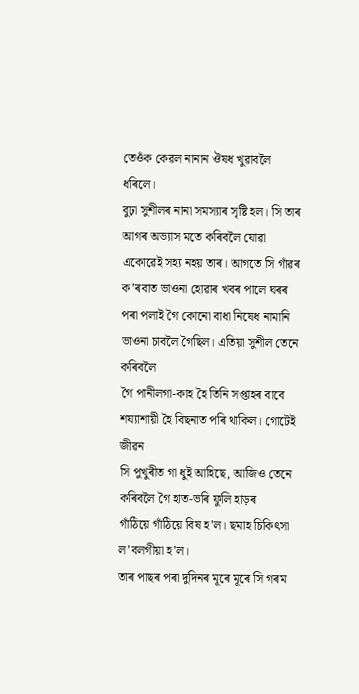তেওঁক কেৱল নানান ঔষধ খুৱাবলৈ ধৰিলে।
বুঢ়া সুশীলৰ নানা সমস্যাৰ সৃষ্টি হল। সি তাৰ
আগৰ অভ্যাস মতে কৰিবলৈ যোৱা একোৱেই সহ্য নহয় তাৰ। আগতে সি গাঁৱৰ ক’ৰবাত ভাওনা হোৱাৰ খবৰ পালে ঘৰৰ
পৰা পলাই গৈ কোনো বাধা নিষেধ নামানি ভাওনা চাবলৈ গৈছিল। এতিয়া সুশীল তেনে কৰিবলৈ
গৈ পানীলগা-কাহ হৈ তিনি সপ্তাহৰ বাবে শয্যাশায়ী হৈ বিছনাত পৰি থাকিল। গোটেই জীৱন
সি পুখুৰীত গা ধুই আহিছে, আজিও তেনে কৰিবলৈ গৈ হাত-ভৰি ফুলি হাড়ৰ
গাঁঠিয়ে গাঁঠিয়ে বিষ হ’ল। ছমাহ চিকিৎসা ল’বলগীয়া হ’ল।
তাৰ পাছৰ পৰা দুদিনৰ মূৰে মূৰে সি গৰম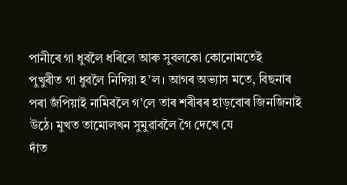পানীৰে গা ধুবলৈ ধৰিলে আৰু সুবলকো কোনোমতেই
পুখুৰীত গা ধুবলৈ নিদিয়া হ’ল। আগৰ অভ্যাস মতে, বিছনাৰ
পৰা জঁপিয়াই নামিবলৈ গ’লে তাৰ শৰীৰৰ হাড়বোৰ জিনজিনাই উঠে। মুখত তামোলখন সুমুৱাবলৈ গৈ দেখে যে
দাঁত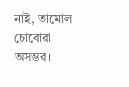নাই, তামোল চোবোৱা অসম্ভৱ।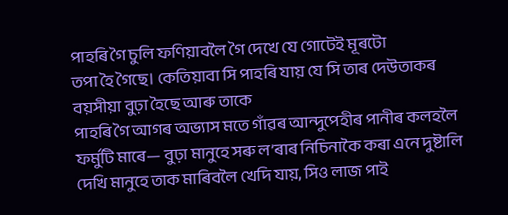পাহৰি গৈ চুলি ফণিয়াবলৈ গৈ দেখে যে গোটেই মূৰটো
তপা হৈ গৈছে। কেতিয়াবা সি পাহৰি যায় যে সি তাৰ দেউতাকৰ বয়সীয়া বুঢ়া হৈছে আৰু তাকে
পাহৰি গৈ আগৰ অভ্যাস মতে গাঁৱৰ আন্দুপেহীৰ পানীৰ কলহলৈ ফৰ্মুটি মাৰে— বুঢ়া মানুহে সৰু ল’ৰাৰ নিচিনাকৈ কৰা এনে দুষ্টালি
দেখি মানুহে তাক মাৰিবলৈ খেদি যায়, সিও লাজ পাই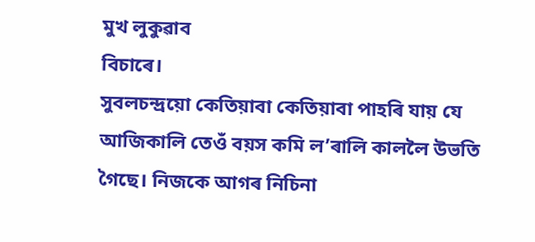মুখ লুকুৱাব
বিচাৰে।
সুবলচন্দ্রয়ো কেতিয়াবা কেতিয়াবা পাহৰি যায় যে
আজিকালি তেওঁ বয়স কমি ল’ৰালি কাললৈ উভতি গৈছে। নিজকে আগৰ নিচিনা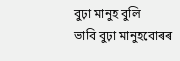বুঢ়া মানুহ বুলি
ভাবি বুঢ়া মানুহবোৰৰ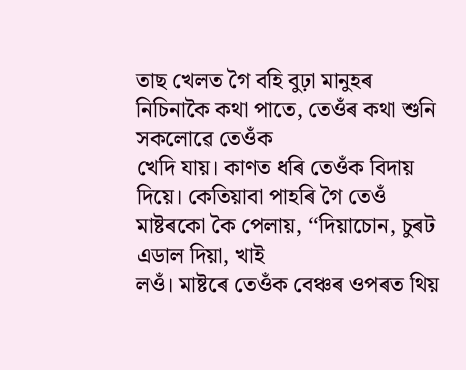তাছ খেলত গৈ বহি বুঢ়া মানুহৰ নিচিনাকৈ কথা পাতে, তেওঁৰ কথা শুনি সকলোৱে তেওঁক
খেদি যায়। কাণত ধৰি তেওঁক বিদায় দিয়ে। কেতিয়াবা পাহৰি গৈ তেওঁ মাষ্টৰকো কৈ পেলায়, ‘‘দিয়াচোন, চুৰট
এডাল দিয়া, খাই
লওঁ। মাষ্টৰে তেওঁক বেঞ্চৰ ওপৰত থিয়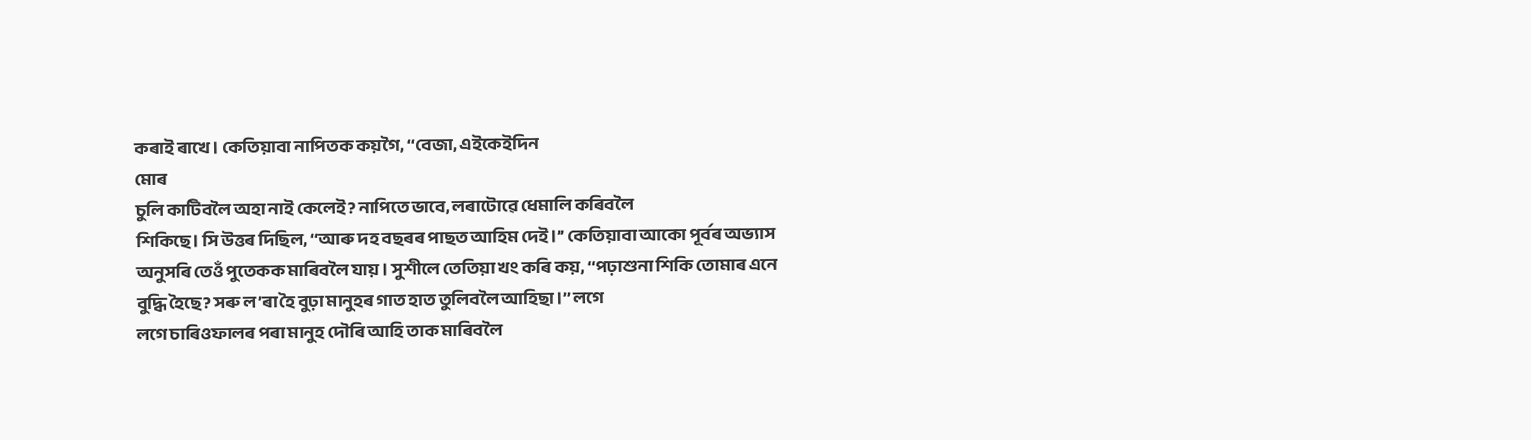কৰাই ৰাখে। কেতিয়াবা নাপিতক কয়গৈ, ‘‘বেজা, এইকেইদিন
মোৰ
চুলি কাটিবলৈ অহা নাই কেলেই? নাপিতে ভাবে, লৰাটোৱে ধেমালি কৰিবলৈ
শিকিছে। সি উত্তৰ দিছিল, ‘‘আৰু দহ বছৰৰ পাছত আহিম দেই।’’ কেতিয়াবা আকো পূর্বৰ অভ্যাস
অনুসৰি তেওঁ পুতেকক মাৰিবলৈ যায়। সুশীলে তেতিয়া খং কৰি কয়, ‘‘পঢ়াশুনা শিকি তোমাৰ এনে
বুদ্ধি হৈছে? সৰু ল’ৰা হৈ বুঢ়া মানুহৰ গাত হাত তুলিবলৈ আহিছা।’’ লগে
লগে চাৰিওফালৰ পৰা মানুহ দৌৰি আহি তাক মাৰিবলৈ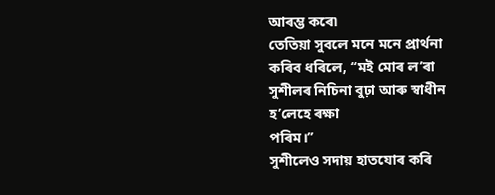আৰম্ভ কৰে৷
তেতিয়া সুবলে মনে মনে প্রার্থনা কৰিব ধৰিলে, ‘‘মই মোৰ ল’ৰা সুশীলৰ নিচিনা বুঢ়া আৰু স্বাধীন হ’লেহে ৰক্ষা
পৰিম।’’
সুশীলেও সদায় হাতযোৰ কৰি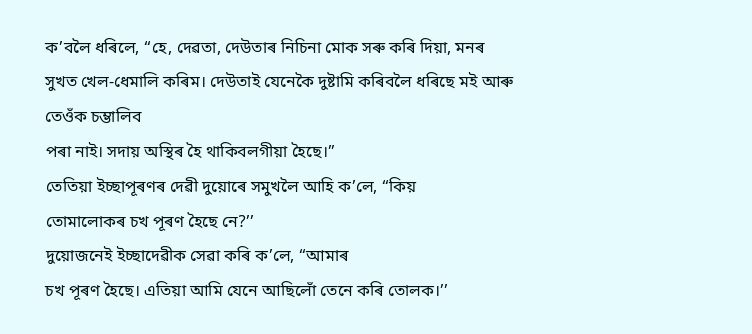ক’বলৈ ধৰিলে, ‘‘হে, দেৱতা, দেউতাৰ নিচিনা মোক সৰু কৰি দিয়া, মনৰ
সুখত খেল-ধেমালি কৰিম। দেউতাই যেনেকৈ দুষ্টামি কৰিবলৈ ধৰিছে মই আৰু তেওঁক চম্ভালিব
পৰা নাই। সদায় অস্থিৰ হৈ থাকিবলগীয়া হৈছে।’’
তেতিয়া ইচ্ছাপূৰণৰ দেৱী দুয়োৰে সমুখলৈ আহি ক’লে, ‘‘কিয়
তোমালোকৰ চখ পূৰণ হৈছে নে?’’
দুয়োজনেই ইচ্ছাদেৱীক সেৱা কৰি ক’লে, ‘‘আমাৰ
চখ পূৰণ হৈছে। এতিয়া আমি যেনে আছিলোঁ তেনে কৰি তোলক।’’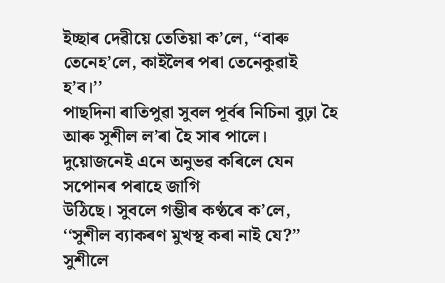ইচ্ছাৰ দেৱীয়ে তেতিয়া ক’লে, ‘‘বাৰু
তেনেহ’লে, কাইলৈৰ পৰা তেনেকুৱাই হ’ব।’’
পাছদিনা ৰাতিপুৱা সুবল পূর্বৰ নিচিনা বুঢ়া হৈ
আৰু সুশীল ল’ৰা হৈ সাৰ পালে। দুয়োজনেই এনে অনুভৱ কৰিলে যেন সপোনৰ পৰাহে জাগি
উঠিছে। সুবলে গম্ভীৰ কণ্ঠৰে ক’লে, ‘‘সুশীল ব্যাকৰণ মুখস্থ কৰা নাই যে?’’
সুশীলে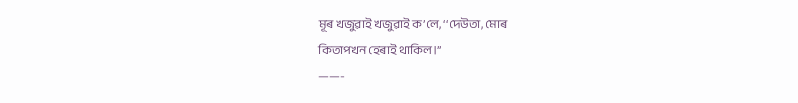মূৰ খজুৱাই খজুৱাই ক’লে, ‘‘দেউতা, মোৰ
কিতাপখন হেৰাই থাকিল।’’
——-